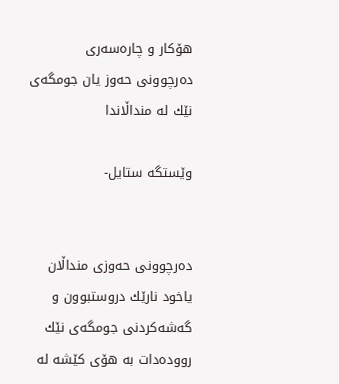هۆكار و چاره‌سه‌ری دەرچوونی حەوز یان جومگەی نێك له‌ منداڵاندا

وێستگە ستایل-


دەرچوونی حەوزی منداڵان یاخود نارێك دروستبوون و گەشەکردنی جومگەی نێك روودەدات بە هۆی كێشە لە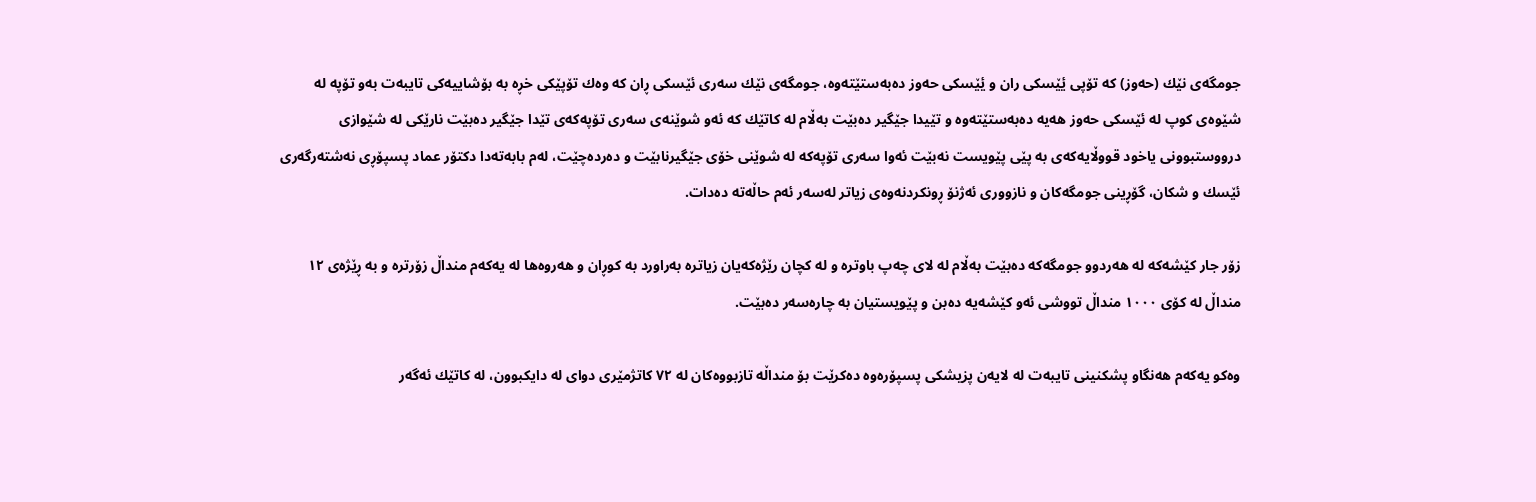جومگەی نێك (حەوز) کە تۆپی یٔێسکی ران و یٔێسکی حەوز دەبەستێتەوە، جومگەی نێك سەری ئێسکی ڕان کە وەك تۆپێکی خڕە بە بۆشاییەکی تایبەت بەو تۆپە لە شێوەی کوپ لە ئێسکی حەوز هەیە دەبەستێتەوە و تێیدا جێگیر دەبێت بەڵام لە کاتێك کە ئەو شوێنەی سەری تۆپەکەی تێدا جێگیر دەبێت نارێكی لە شێوازی درووستبوونی یاخود قووڵایەکەی بە پێی پێویست نەبێت ئه‌وا سەری تۆپەکە لە شوێنی خۆی جێگیرنابێت و دەرده‌چێت، له‌م بابه‌ته‌دا دكتۆر عماد پسپۆڕی نەشتەرگەری ئێسك و شکان، گۆڕینی جومگەکان و نازووری‌ ئەژنۆ ڕونكردنه‌وه‌ی‌ زیاتر له‌سه‌ر ئه‌م حاڵه‌ته‌ ده‌دات.

زۆر جار کێشەکە لە هەردوو جومگەکە دەبێت بەڵام لە لای چەپ باوترە و لە کچان رێژەکەیان زیاترە بەراورد بە کوڕان و هەروەها لە یەکەم منداڵ زۆرترە و بە ڕێژەی ۱۲ منداڵ لە کۆی ۱٠٠٠ منداڵ تووشی ئەو کێشەیە دەبن و پێویستیان بە چارەسەر دەبێت.

وەکو یەکەم هەنگاو پشکنینی تایبەت لە لایەن پزیشکی پسپۆرەوە دەکرێت بۆ منداڵە تازبووەکان لە ۷۲ کاتژمێری دوای لە دایكبوون، لە کاتێك ئەگەر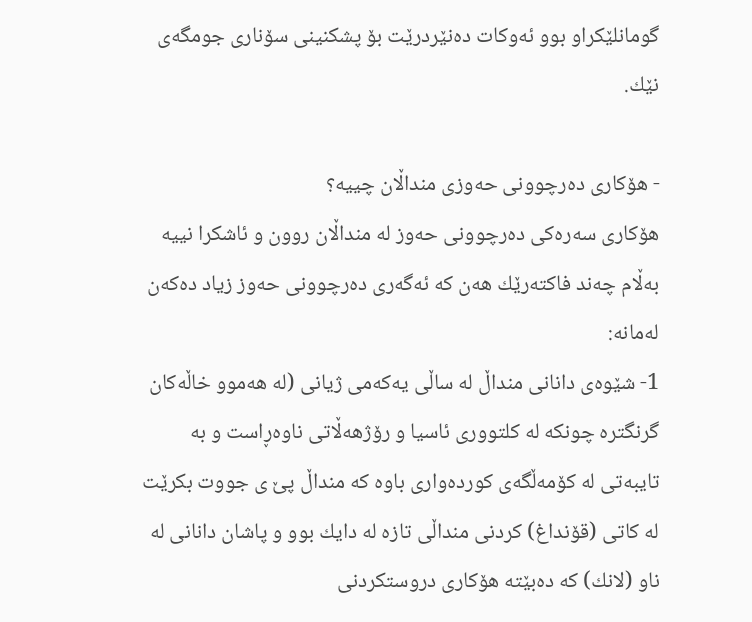گومانلێکراو بوو ئه‌وکات دەنێردرێت بۆ پشکنینی سۆناری جومگەی نێك.

- هۆکاری دەرچوونی حەوزی منداڵان چییە؟
هۆکاری سەرەکی دەرچوونی حەوز لە منداڵان روون و ئاشکرا نییە بەڵام چەند فاکتەرێك هەن کە ئەگەری دەرچوونی حەوز زیاد دەکەن لەمانە:
1- شێوەی دانانی منداڵ لە ساڵی یەکەمی ژیانی (لە هەموو خاڵەکان گرنگترە چونکە لە کلتووری ئاسیا و رۆژهەڵاتی ناوەڕاست و بە تایبەتی لە کۆمەڵگەی کوردەواری باوە کە منداڵ پێ ی جووت بکرێت لە کاتی (قۆنداغ) کردنی منداڵی تازە لە دایك بوو و پاشان دانانی لە ناو (لانك) کە دەبێتە هۆکاری دروستکردنی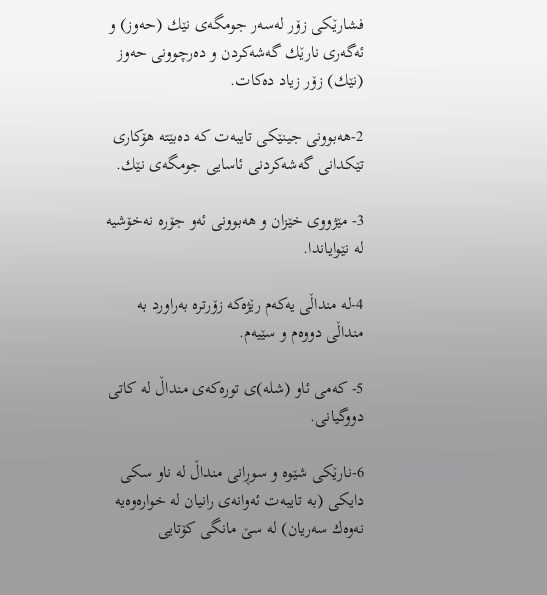فشارێکی زۆر لەسەر جومگەی نێك (حەوز) و ئەگەری نارێك گەشەکردن و دەرچوونی حەوز (نێك) زۆر زیاد دەکات.

2-هەبوونی جینێکی تایبەت کە دەبێتە هۆکاری تێکدانی گەشەکردنی ئاسایی جومگەی نێك.

3- مێژووی خێزان و هەبوونی ئەو جۆرە نەخۆشیە لە نێوایاندا.

4-لە منداڵی یەکەم رێژەکە زۆرترە بەراورد بە منداڵی دووەم و سێیەم.

5- کەمی ئاو (شلە)ی تورەكەی منداڵ لە کاتی دووگیانی.

6-نارێکی شێوە و سوڕانی منداڵ لە ناو سکی دایکی (بە تایبەت ئەوانەی رانیان لە خوارەوەیە نەوەك سەریان) لە سێ مانگی کۆتایی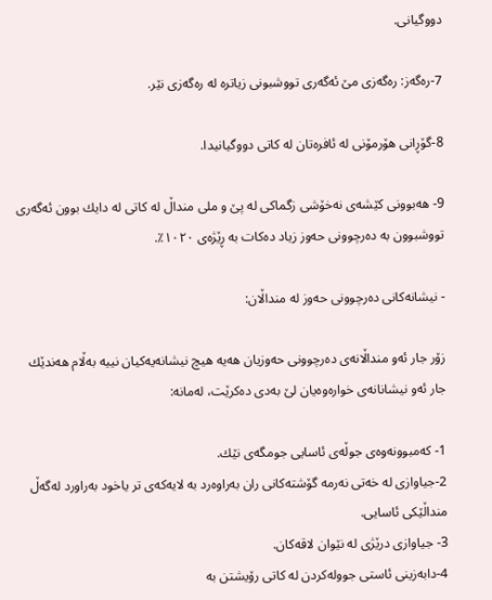دووگیانی.

7-رەگەز: رەگەزی مێ ئەگەری تووشبونی زیاترە لە رەگەزی نێر.

8-گۆڕانی هۆرمۆنی لە ئافرەتان لە کاتی دووگیانیدا.

9- هەبوونی کێشەی نەخۆشی زگماکی لە پێ و ملی منداڵ لە کاتی لە دایك بوون ئەگەری تووشبوون بە دەرچوونی حەوز زیاد دەکات بە ڕێژەی ۱٠۲٠٪.

- نیشانەکانی دەرچوونی حەوز لە منداڵان:

زۆر جار ئەو منداڵانەی دەرچوونی حەوزیان هەیە هیچ نیشانەیەکیان نییە بەڵام هەندێك جار ئەو نیشانانەی خوارەوەیان لێ بەدی دەکرێت، لەمانە:

1- کەمبوونەوەی جوڵه‌ی ئاسایی جومگەی نێك.
2-جیاوازی لە خەتی نەرمە گۆشتەکانی ران بەراوەرد بە لایەکەی تر یاخود بەراورد لەگەڵ منداڵێکی ئاسایی.
3- جیاوازی درێژی لە نێوان لاقەکان.
4-دابەزینی ئاستی جوولەکردن لە کاتی رۆیشتن بە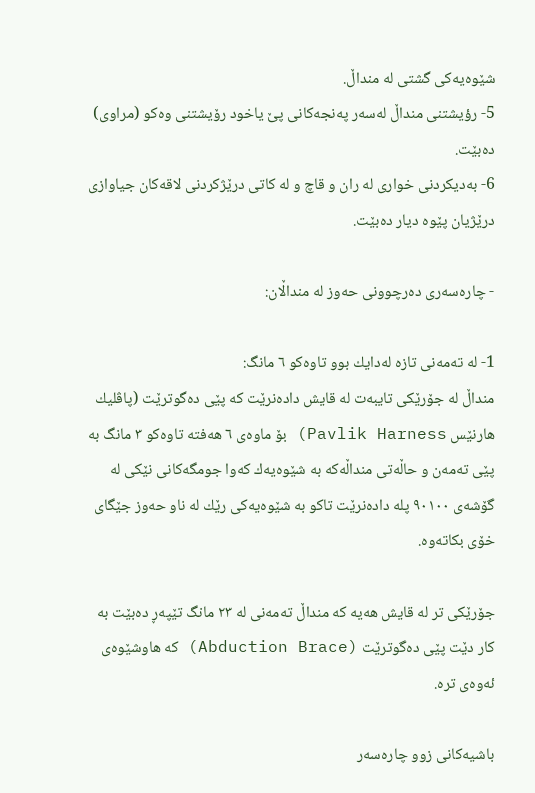شێوەیەکی گشتی لە منداڵ.
5- رؤیشتنی منداڵ لەسەر پەنجەکانی پێ یاخود رۆیشتنی وەکو (مراوی) دەبێت.
6- بەدیکردنی خواری لە ران و قاچ و لە کاتی درێژکردنی لاقەکان جیاوازی درێژیان پێوە دیار دەبێت.

- چارەسەری دەرچوونی حەوز لە منداڵان:

1- لە تەمەنی تازە لەدایك بوو تاوەکو ٦ مانگ:
منداڵ لە جۆرێکی تایبەت لە قایش دادەنرێت کە پێی دەگوترێت (پاڤلیك هارنێس Pavlik Harness) بۆ ماوەی ٦ هەفتە تاوەکو ۳ مانگ بە پێی تەمەن و حاڵەتی منداڵەکە بە شێوەیەك کەوا جومگەکانی نێکی لە گۆشەی ۹٠۱٠٠ پلە دادەنرێت تاکو بە شێوەیەكی رێك لە ناو حەوز جێگای خۆی بکاتەوە.

جۆرێکی تر لە قایش هەیە کە منداڵ تەمەنی لە ۲۳ مانگ تێپەڕ دەبێت بە کار دێت پێی دەگوترێت (Abduction Brace) کە هاوشێوەی ئەوەی ترە.

باشیەکانی زوو چارەسەر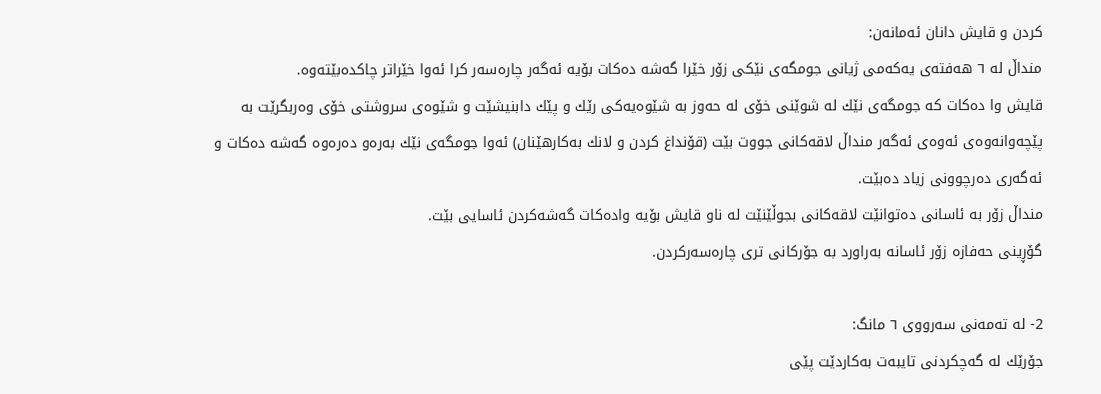کردن و قایش دانان ئەمانەن:
منداڵ لە ٦ هەفتەی یەکەمی ژیانی جومگەی نێکی زۆر خێرا گەشە دەکات بۆیە ئەگەر چارەسەر کرا ئەوا خێراتر چاکدەبێتەوە.
قایش وا دەکات کە جومگەی نێك لە شوێنی خۆی لە حەوز بە شێوەیەکی رێك و پێك دابنیشێت و شێوەی سروشتی خۆی وەربگرێت بە پێچەوانەوەی ئەوەی ئەگەر منداڵ لاقەکانی جووت بێت (قۆنداغ کردن و لانك بەکارهێنان) ئەوا جومگەی نێك بەرەو دەرەوە گەشە دەکات و ئەگەری دەرچوونی زیاد دەبێت.
منداڵ زۆر بە ئاسانی دەتوانێت لاقەکانی بجوڵێنێت لە ناو قایش بۆیە وادەکات گەشەکردن ئاسایی بێت.
گۆڕینی حەفازە زۆر ئاسانە بەراورد بە جۆرکانی تری چارەسەرکردن.

2- لە تەمەنی سەرووی ٦ مانگ:
جۆرێك لە گەچکردنی تایبەت بەکاردێت پێی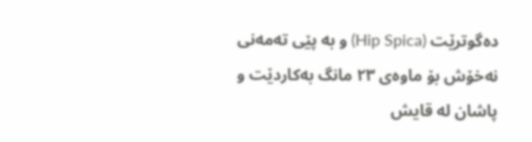دەگوترێت (Hip Spica) و بە پێی تەمەنی نەخۆش بۆ ماوەی ۲۳ مانگ بەکاردێت و پاشان لە قایش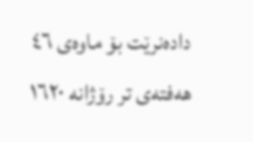دادەنرێت بۆ ماوەی ٤٦ هەفتەی تر رۆژانە ۱٦۲٠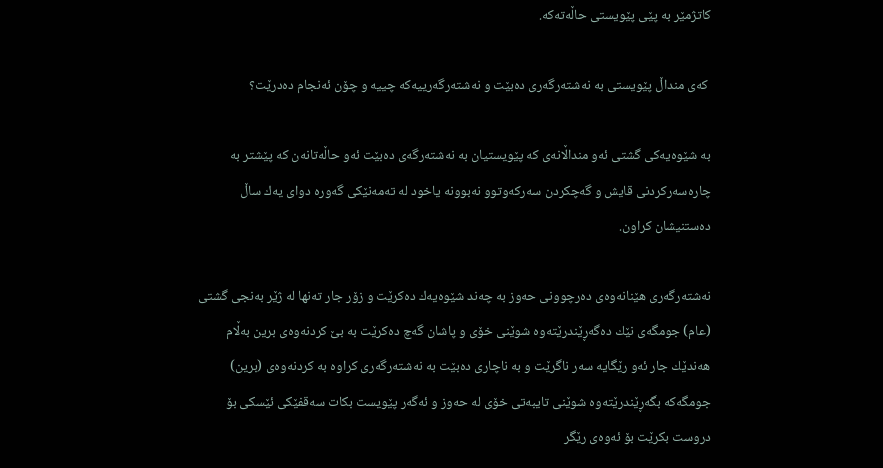کاتژمێر بە پێی پێویستی حاڵەتەکە.

 کەی منداڵ پێویستی بە نەشتەرگەری دەبێت و نەشتەرگەرییەکە چییە و چۆن ئەنجام دەدرێت؟

بە شێوەیەکی گشتی ئەو منداڵانەی کە پێویستیان بە نەشتەرگەی دەبێت ئەو حاڵەتانەن کە پێشتر بە چارەسەرکردنی قایش و گەچکردن سەرکەوتوو نەبوونە یاخود لە تەمەنێکی گەورە دوای یەك ساڵ دەستنیشان کراون.

نەشتەرگەری هێنانەوەی دەرچوونی حەوز بە چەند شێوەیەك دەکرێت و زۆر جار تەنها لە ژێر بەنجی گشتی (عام) جومگەی نێك دەگەڕێندرێتەوە شوێنی خۆی و پاشان گەچ دەکرێت بە بێ کردنەوەی برین بەڵام هەندێك جار ئەو رێگایە سەر ناگرێت و بە ناچاری دەبێت بە نەشتەرگەری کراوە بە کردنەوەی (برین) جومگەکە بگەڕێندرێتەوە شوێنی تایبەتی خۆی لە حەوز و ئەگەر پێویست بکات سەقفێکی ئێسکی بۆ دروست بکرێت بۆ ئەوەی رێگر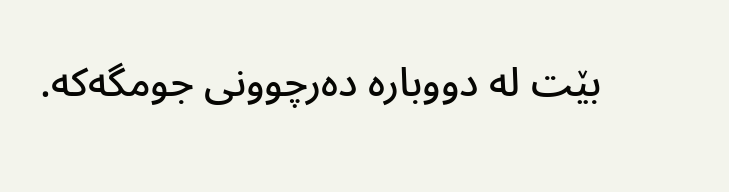بێت لە دووبارە دەرچوونی جومگەکە.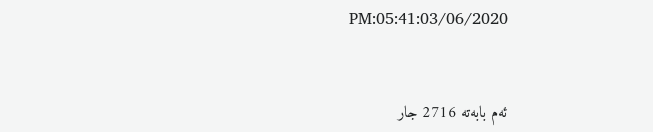PM:05:41:03/06/2020


ئه‌م بابه‌ته 2716 جار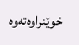خوێنراوه‌ته‌وه‌‌